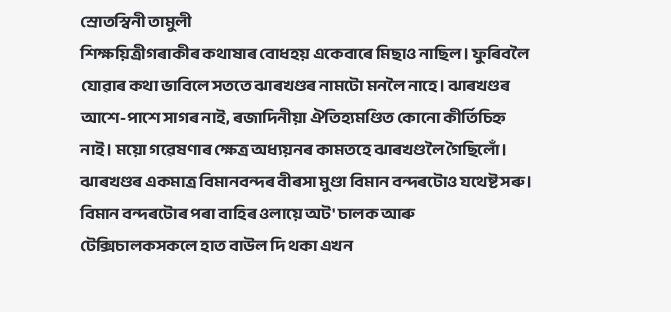স্ৰোতস্বিনী তামুলী
শিক্ষয়িত্ৰীগৰাকীৰ কথাষাৰ বোধহয় একেবাৰে মিছাও নাছিল। ফুৰিবলৈ যোৱাৰ কথা ভাবিলে সততে ঝাৰখণ্ডৰ নামটো মনলৈ নাহে। ঝাৰখণ্ডৰ আশে-পাশে সাগৰ নাই, ৰজাদিনীয়া ঐতিহ্যমণ্ডিত কোনো কীৰ্তিচিহ্ন নাই। ময়ো গৱেষণাৰ ক্ষেত্ৰ অধ্যয়নৰ কামতহে ঝাৰখণ্ডলৈ গৈছিলোঁ। ঝাৰখণ্ডৰ একমাত্ৰ বিমানবন্দৰ বীৰসা মুণ্ডা বিমান বন্দৰটোও যথেষ্ট সৰু। বিমান বন্দৰটোৰ পৰা বাহিৰ ওলায়ে অট' চালক আৰু টেক্সিচালকসকলে হাত বাউল দি থকা এখন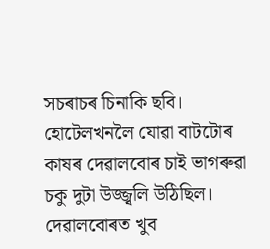সচৰাচৰ চিনাকি ছবি।
হোটেলখনলৈ যোৱা বাটটোৰ কাষৰ দেৱালবোৰ চাই ভাগৰুৱা চকু দুটা উজ্জ্বলি উঠিছিল। দেৱালবোৰত খুব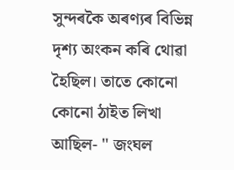সুন্দৰকৈ অৰণ্যৰ বিভিন্ন দৃশ্য অংকন কৰি থোৱা হৈছিল। তাতে কোনো কোনো ঠাইত লিখা আছিল- " জংঘল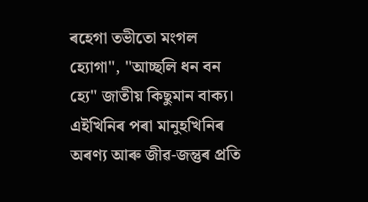ৰহেগা তভীতো মংগল হ্যোগা", "আচ্ছলি ধন বন হ্যে" জাতীয় কিছুমান বাক্য। এইখিনিৰ পৰা মানুহখিনিৰ অৰণ্য আৰু জীৱ-জন্তুৰ প্ৰতি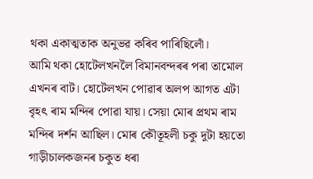থকা একাত্মতাক অনুভৱ কৰিব পাৰিছিলোঁ।
আমি থকা হোটেলখনলৈ বিমানবন্দৰৰ পৰা তামোল এখনৰ বাট। হোটেলখন পোৱাৰ অলপ আগত এটা বৃহৎ ৰাম মন্দিৰ পোৱা যায়। সেয়া মোৰ প্ৰথম ৰাম মন্দিৰ দৰ্শন আছিল। মোৰ কৌতূহলী চকু দুটা হয়তো গাড়ীচালকজনৰ চকুত ধৰা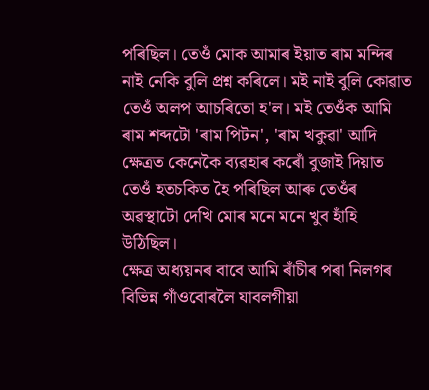পৰিছিল। তেওঁ মোক আমাৰ ইয়াত ৰাম মন্দিৰ নাই নেকি বুলি প্ৰশ্ন কৰিলে। মই নাই বুলি কোৱাত তেওঁ অলপ আচৰিতো হ'ল। মই তেওঁক আমি ৰাম শব্দটো 'ৰাম পিটন', 'ৰাম খকুৱা' আদি ক্ষেত্ৰত কেনেকৈ ব্যৱহাৰ কৰোঁ বুজাই দিয়াত তেওঁ হতচকিত হৈ পৰিছিল আৰু তেওঁৰ অৱস্থাটো দেখি মোৰ মনে মনে খুব হাঁহি উঠিছিল।
ক্ষেত্ৰ অধ্যয়নৰ বাবে আমি ৰাঁচীৰ পৰা নিলগৰ বিভিন্ন গাঁওবোৰলৈ যাবলগীয়া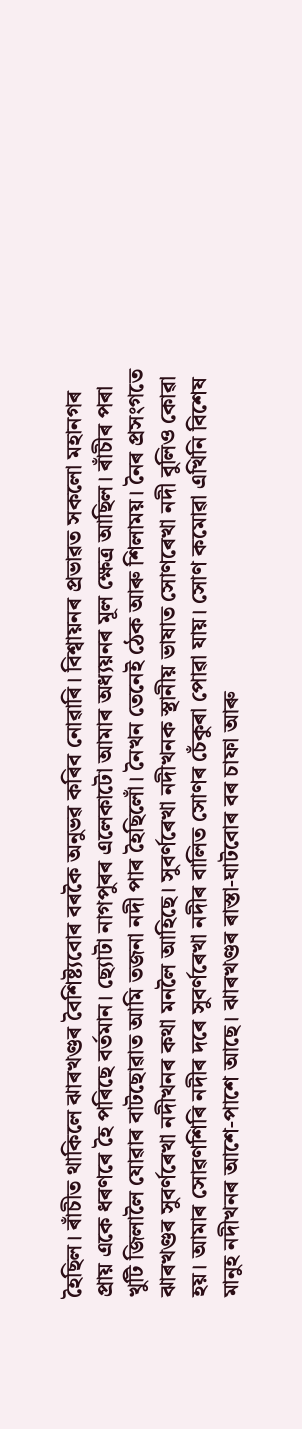হৈছিল। ৰাঁচীত থাকিলে ঝাৰখণ্ডৰ বৈশিষ্ট্যবোৰ বৰকৈ অনুভৱ কৰিব নোৱাৰি। বিশ্বায়নৰ প্ৰভাৱত সকলো মহানগৰ প্ৰায় একে ধৰণৰে হৈ পৰিছে বৰ্তমান। ছ্যোটা নাগপুৰৰ এলেকাটো আমাৰ অধ্যয়নৰ মূল ক্ষেত্ৰ আছিল। ৰাঁচীৰ পৰা খুটি জিলালৈ যোৱাৰ বাটছোৱাত আমি তজনা নদী পাৰ হৈছিলোঁ। নৈখন তেনেই ঠেক আৰু শিলাময়। নৈৰ প্ৰসংগতে ঝাৰখণ্ডৰ সুবৰ্ণৰেখা নদীখনৰ কথা মনলৈ আহিছে। সুবৰ্ণৰেখা নদীখনক স্থানীয় ভাষাত সোণৰেখা নদী বুলিও কোৱা হয়। আমাৰ সোৱণশিৰি নদীৰ দৰে সুবৰ্ণৰেখা নদীৰ বালিত সোণৰ চেঁকুৰা পোৱা যায়। সোণ কমোৱা এখিনি বিশেষ মানুহ নদীখনৰ আশে-পাশে আছে। ঝাৰখণ্ডৰ ৰাস্তা-ঘাটবোৰ বৰ চাফা আৰু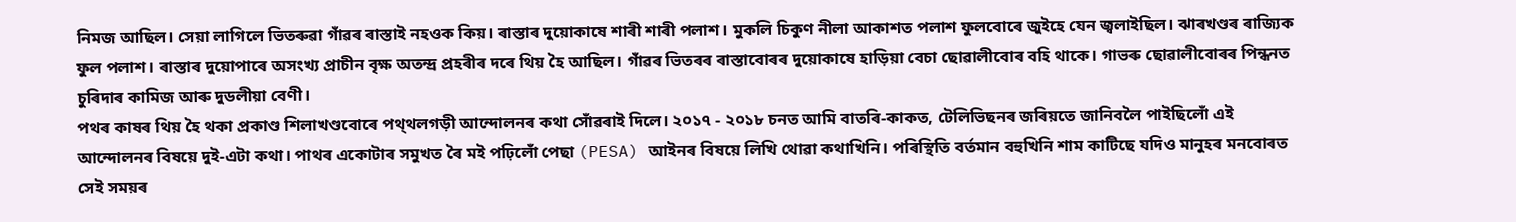নিমজ আছিল। সেয়া লাগিলে ভিতৰুৱা গাঁৱৰ ৰাস্তাই নহওক কিয়। ৰাস্তাৰ দুয়োকাষে শাৰী শাৰী পলাশ। মুকলি চিকুণ নীলা আকাশত পলাশ ফুলবোৰে জুইহে যেন জ্বলাইছিল। ঝাৰখণ্ডৰ ৰাজ্যিক ফুল পলাশ। ৰাস্তাৰ দুয়োপাৰে অসংখ্য প্ৰাচীন বৃক্ষ অতন্দ্ৰ প্ৰহৰীৰ দৰে থিয় হৈ আছিল। গাঁৱৰ ভিতৰৰ ৰাস্তাবোৰৰ দুয়োকাষে হাড়িয়া বেচা ছোৱালীবোৰ বহি থাকে। গাভৰু ছোৱালীবোৰৰ পিন্ধনত চুৰিদাৰ কামিজ আৰু দুডলীয়া বেণী।
পথৰ কাষৰ থিয় হৈ থকা প্ৰকাণ্ড শিলাখণ্ডবোৰে পথ্থলগড়ী আন্দোলনৰ কথা সোঁৱৰাই দিলে। ২০১৭ - ২০১৮ চনত আমি বাতৰি-কাকত, টেলিভিছনৰ জৰিয়তে জানিবলৈ পাইছিলোঁ এই আন্দোলনৰ বিষয়ে দুই-এটা কথা। পাথৰ একোটাৰ সমুখত ৰৈ মই পঢ়িলোঁ পেছা (PESA) আইনৰ বিষয়ে লিখি থোৱা কথাখিনি। পৰিস্থিতি বৰ্তমান বহুখিনি শাম কাটিছে যদিও মানুহৰ মনবোৰত সেই সময়ৰ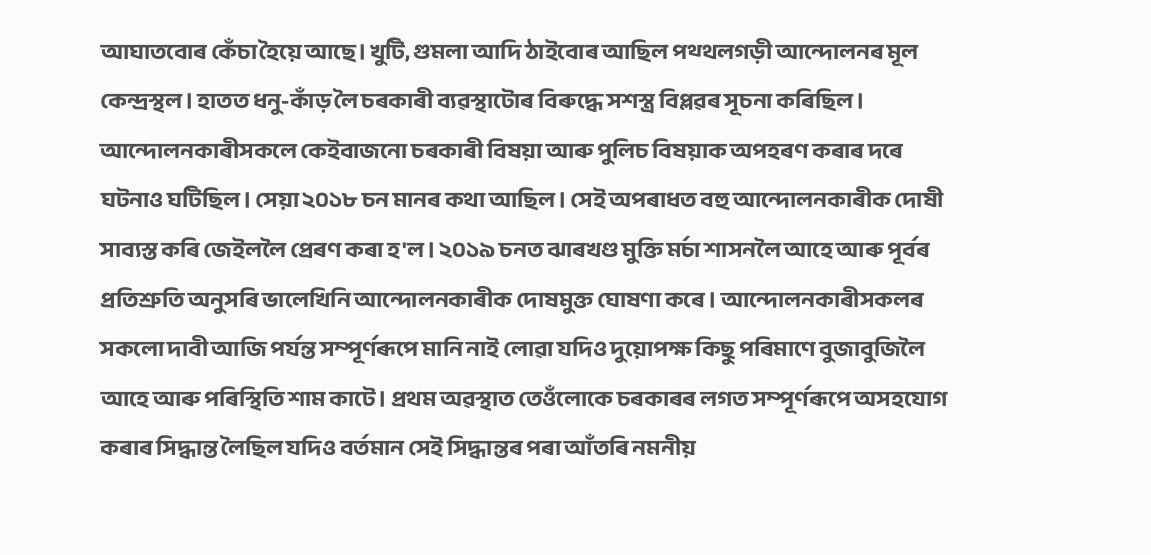আঘাতবোৰ কেঁচা হৈয়ে আছে। খুটি, গুমলা আদি ঠাইবোৰ আছিল পথ্থলগড়ী আন্দোলনৰ মূল কেন্দ্ৰস্থল। হাতত ধনু-কাঁড় লৈ চৰকাৰী ব্যৱস্থাটোৰ বিৰুদ্ধে সশস্ত্ৰ বিপ্লৱৰ সূচনা কৰিছিল। আন্দোলনকাৰীসকলে কেইবাজনো চৰকাৰী বিষয়া আৰু পুলিচ বিষয়াক অপহৰণ কৰাৰ দৰে ঘটনাও ঘটিছিল। সেয়া ২০১৮ চন মানৰ কথা আছিল। সেই অপৰাধত বহু আন্দোলনকাৰীক দোষী সাব্যস্ত কৰি জেইললৈ প্ৰেৰণ কৰা হ'ল। ২০১৯ চনত ঝাৰখণ্ড মুক্তি মৰ্চা শাসনলৈ আহে আৰু পূৰ্বৰ প্ৰতিশ্ৰুতি অনুসৰি ভালেখিনি আন্দোলনকাৰীক দোষমুক্ত ঘোষণা কৰে। আন্দোলনকাৰীসকলৰ সকলো দাবী আজি পৰ্যন্ত সম্পূৰ্ণৰূপে মানি নাই লোৱা যদিও দুয়োপক্ষ কিছু পৰিমাণে বুজাবুজিলৈ আহে আৰু পৰিস্থিতি শাম কাটে। প্ৰথম অৱস্থাত তেওঁলোকে চৰকাৰৰ লগত সম্পূৰ্ণৰূপে অসহযোগ কৰাৰ সিদ্ধান্ত লৈছিল যদিও বৰ্তমান সেই সিদ্ধান্তৰ পৰা আঁতৰি নমনীয়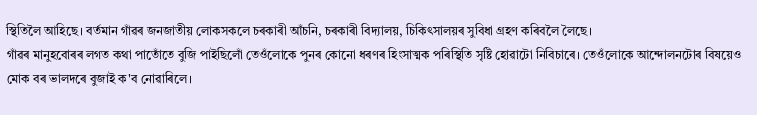স্থিতিলৈ আহিছে। বৰ্তমান গাঁৱৰ জনজাতীয় লোকসকলে চৰকাৰী আঁচনি, চৰকাৰী বিদ্যালয়, চিকিৎসালয়ৰ সুবিধা গ্ৰহণ কৰিবলৈ লৈছে।
গাঁৱৰ মানুহবোৰৰ লগত কথা পাতোঁতে বুজি পাইছিলোঁ তেওঁলোকে পুনৰ কোনো ধৰণৰ হিংসাত্মক পৰিস্থিতি সৃষ্টি হোৱাটো নিবিচাৰে। তেওঁলোকে আন্দোলনটোৰ বিষয়েও মোক বৰ ভালদৰে বুজাই ক'ব নোৱাৰিলে।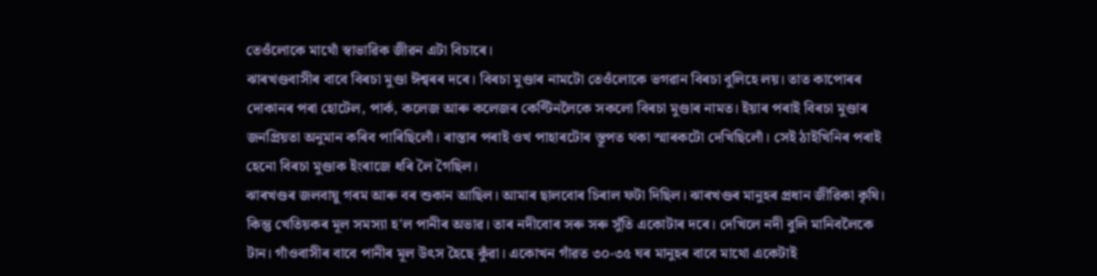তেওঁলোকে মাথোঁ স্বাভাৱিক জীৱন এটা বিচাৰে।
ঝাৰখণ্ডবাসীৰ বাবে বিৰচা মুণ্ডা ঈশ্বৰৰ দৰে। বিৰচা মুণ্ডাৰ নামটো তেওঁলোকে ভগৱান বিৰচা বুলিহে লয়। তাত কাপোৰৰ দোকানৰ পৰা হোটেল, পাৰ্ক, কলেজ আৰু কলেজৰ কেণ্টিনলৈকে সকলো বিৰচা মুণ্ডাৰ নামত। ইয়াৰ পৰাই বিৰচা মুণ্ডাৰ জনপ্ৰিয়তা অনুমান কৰিব পাৰিছিলোঁ। ৰাস্তাৰ পৰাই ওখ পাহাৰটোৰ স্তূপত থকা স্মাৰকটো দেখিছিলোঁ। সেই ঠাইখিনিৰ পৰাই হেনো বিৰচা মুণ্ডাক ইংৰাজে ধৰি লৈ গৈছিল।
ঝাৰখণ্ডৰ জলবায়ু গৰম আৰু বৰ শুকান আছিল। আমাৰ ছালবোৰ চিৰাল ফটা দিছিল। ঝাৰখণ্ডৰ মানুহৰ প্ৰধান জীৱিকা কৃষি। কিন্তু খেতিয়কৰ মূল সমস্যা হ'ল পানীৰ অভাৱ। তাৰ নদীবোৰ সৰু সৰু সুঁতি একোটাৰ দৰে। দেখিলে নদী বুলি মানিবলৈকে টান। গাঁওবাসীৰ বাবে পানীৰ মূল উৎস হৈছে কুঁৱা। একোখন গাঁৱত ৩০-৩৫ ঘৰ মানুহৰ বাবে মাথো একেটাই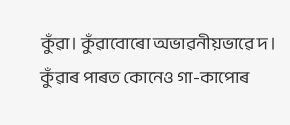কুঁৱা। কুঁৱাবোৰো অভাৱনীয়ভাৱে দ। কুঁৱাৰ পাৰত কোনেও গা-কাপোৰ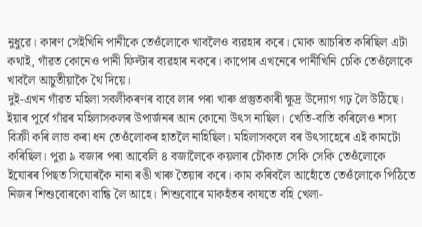নুধুৱে। কাৰণ সেইখিনি পানীকে তেওঁলোকে খাবলৈও ব্যৱহাৰ কৰে। মোক আচৰিত কৰিছিল এটা কথাই, গাঁৱত কোনেও পানী ফিল্টাৰ ব্যৱহাৰ নকৰে। কাপোৰ এখনেৰে পানীখিনি চেকি তেওঁলোকে খাবলৈ আচুতীয়াকৈ থৈ দিয়ে।
দুই-এখন গাঁৱত মহিলা সবলীকৰণৰ বাবে লাৰ পৰা খাৰু প্ৰস্তুতকাৰী ক্ষুদ্ৰ উদ্যোগ গঢ় লৈ উঠিছে। ইয়াৰ পূৰ্বে গাঁৱৰ মহিলাসকলৰ উপাৰ্জনৰ আন কোনো উৎস নাছিল। খেতি-বাতি কৰিলেও শস্য বিক্ৰী কৰি লাভ কৰা ধন তেওঁলোকৰ হাতলৈ নাহিছিল। মহিলাসকলে বৰ উৎসাহেৰে এই কামটো কৰিছিল। পুৱা ৯ বজাৰ পৰা আবেলি ৪ বজালৈকে কয়লাৰ চৌকাত সেকি সেকি তেওঁলোকে ইযোৰৰ পিছত সিযোৰকৈ নানা ৰঙী খাৰু তৈয়াৰ কৰে। কাম কৰিবলৈ আহোঁতে তেওঁলোকে পিঠিতে নিজৰ শিশুবোৰকো বান্ধি লৈ আহে। শিশুবোৰে মাকহঁতৰ কাষতে বহি খেলা-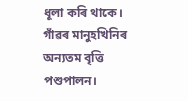ধূলা কৰি থাকে।
গাঁৱৰ মানুহখিনিৰ অন্যতম বৃত্তি পশুপালন।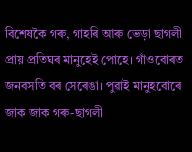বিশেষকৈ গৰু, গাহৰি আৰু ভেড়া ছাগলী প্ৰায় প্ৰতিঘৰ মানুহেই পোহে। গাঁওবোৰত জনবসতি বৰ সেৰেঙা। পুৱাই মানুহবোৰে জাক জাক গৰু-ছাগলী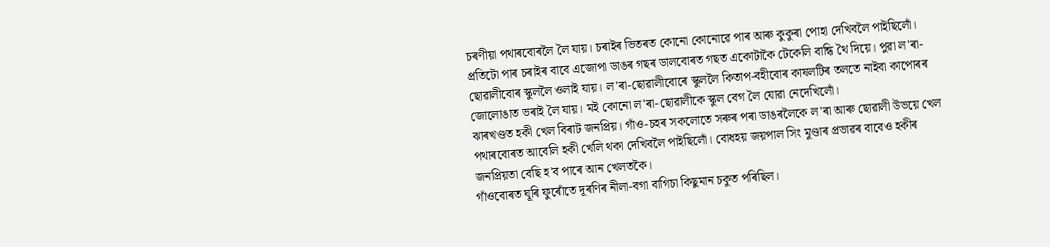চৰণীয়া পথাৰবোৰলৈ লৈ যায়। চৰাইৰ ভিতৰত কোনো কোনোৱে পাৰ আৰু কুকুৰা পোহা দেখিবলৈ পাইছিলোঁ। প্ৰতিটো পাৰ চৰাইৰ বাবে এজোপা ডাঙৰ গছৰ ডালবোৰত গছত একোটাকৈ টেকেলি বান্ধি থৈ দিয়ে। পুৱা ল'ৰা-ছোৱালীবোৰ স্কুললৈ ওলাই যায়। ল'ৰা-ছোৱালীবোৰে স্কুললৈ কিতাপ-বহীবোৰ কাষলটিৰ তলতে নাইবা কাপোৰৰ জোলোঙাত ভৰাই লৈ যায়। মই কোনো ল'ৰা-ছোৱালীকে স্কুল বেগ লৈ যোৱা নেদেখিলোঁ।
ঝাৰখণ্ডত হকী খেল বিৰাট জনপ্ৰিয়। গাঁও-চহৰ সকলোতে সৰুৰ পৰা ডাঙৰলৈকে ল'ৰা আৰু ছোৱালী উভয়ে খেল পথাৰবোৰত আবেলি হকী খেলি থকা দেখিবলৈ পাইছিলোঁ। বোধহয় জয়পাল সিং মুণ্ডাৰ প্ৰভাৱৰ বাবেও হকীৰ জনপ্ৰিয়তা বেছি হ'ব পাৰে আন খেলতকৈ।
গাঁওবোৰত ঘূৰি ফুৰোঁতে দূৰণিৰ নীলা-বগা বাগিচা কিছুমান চকুত পৰিছিল।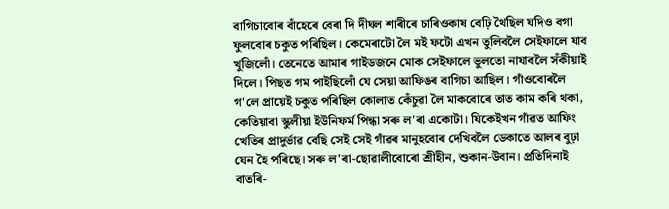বাগিচাবোৰ বাঁহেৰে বেৰা দি দীঘল শাৰীৰে চাৰিওকাষ বেঢ়ি থৈছিল যদিও বগা ফুলবোৰ চকুত পৰিছিল। কেমেৰাটো লৈ মই ফটো এখন তুলিবলৈ সেইফালে যাব খুজিলোঁ। তেনেতে আমাৰ গাইডজনে মোক সেইফালে ভুলতো নাযাবলৈ সঁকীয়াই দিলে। পিছত গম পাইছিলোঁ যে সেয়া আফিঙৰ বাগিচা আছিল। গাঁওবোৰলৈ গ'লে প্ৰায়েই চকুত পৰিছিল কোলাত কেঁচুৱা লৈ মাকবোৰে তাত কাম কৰি থকা, কেতিয়াবা স্কুলীয়া ইউনিফৰ্ম পিন্ধা সৰু ল'ৰা একোটা। যিকেইখন গাঁৱত আফিং খেতিৰ প্ৰাদুৰ্ভাৱ বেছি সেই সেই গাঁৱৰ মানুহবোৰ দেখিবলৈ ডেকাতে আলৰ বুঢ়া যেন হৈ পৰিছে। সৰু ল'ৰা-ছোৱালীবোৰো শ্ৰীহীন, শুকান-উবান। প্ৰতিদিনাই বাতৰি-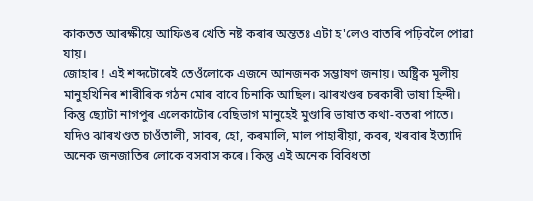কাকতত আৰক্ষীয়ে আফিঙৰ খেতি নষ্ট কৰাৰ অন্ততঃ এটা হ'লেও বাতৰি পঢ়িবলৈ পোৱা যায়।
জোহাৰ ! এই শব্দটোৰেই তেওঁলোকে এজনে আনজনক সম্ভাষণ জনায়। অষ্ট্ৰিক মূলীয় মানুহখিনিৰ শাৰীৰিক গঠন মোৰ বাবে চিনাকি আছিল। ঝাৰখণ্ডৰ চৰকাৰী ভাষা হিন্দী। কিন্তু ছ্যোটা নাগপুৰ এলেকাটোৰ বেছিভাগ মানুহেই মুণ্ডাৰি ভাষাত কথা-বতৰা পাতে। যদিও ঝাৰখণ্ডত চাওঁতালী, সাবৰ, হো, কৰমালি, মাল পাহাৰীয়া, কবৰ, খৰবাৰ ইত্যাদি অনেক জনজাতিৰ লোকে বসবাস কৰে। কিন্তু এই অনেক বিবিধতা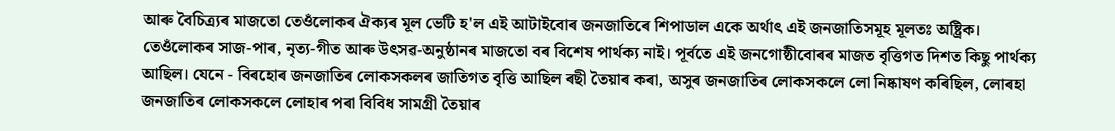আৰু বৈচিত্ৰ্যৰ মাজতো তেওঁলোকৰ ঐক্যৰ মূল ভেটি হ'ল এই আটাইবোৰ জনজাতিৰে শিপাডাল একে অৰ্থাৎ এই জনজাতিসমূহ মূলতঃ অষ্ট্ৰিক। তেওঁলোকৰ সাজ-পাৰ, নৃত্য-গীত আৰু উৎসৱ-অনুষ্ঠানৰ মাজতো বৰ বিশেষ পাৰ্থক্য নাই। পূৰ্বতে এই জনগোষ্ঠীবোৰৰ মাজত বৃত্তিগত দিশত কিছু পাৰ্থক্য আছিল। যেনে - বিৰহোৰ জনজাতিৰ লোকসকলৰ জাতিগত বৃত্তি আছিল ৰছী তৈয়াৰ কৰা, অসুৰ জনজাতিৰ লোকসকলে লো নিষ্কাষণ কৰিছিল, লোৰহা জনজাতিৰ লোকসকলে লোহাৰ পৰা বিবিধ সামগ্ৰী তৈয়াৰ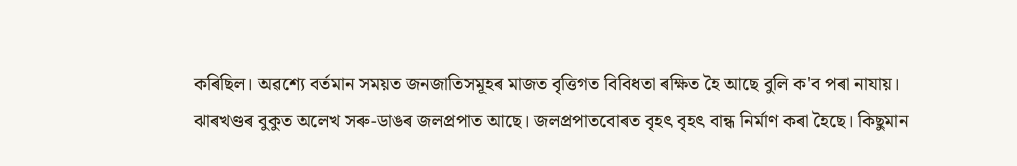কৰিছিল। অৱশ্যে বৰ্তমান সময়ত জনজাতিসমূহৰ মাজত বৃত্তিগত বিবিধতা ৰক্ষিত হৈ আছে বুলি ক'ব পৰা নাযায়।
ঝাৰখণ্ডৰ বুকুত অলেখ সৰু-ডাঙৰ জলপ্ৰপাত আছে। জলপ্ৰপাতবোৰত বৃহৎ বৃহৎ বান্ধ নিৰ্মাণ কৰা হৈছে। কিছুমান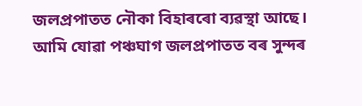জলপ্ৰপাতত নৌকা বিহাৰৰো ব্যৱস্থা আছে। আমি যোৱা পঞ্চঘাগ জলপ্ৰপাতত বৰ সুন্দৰ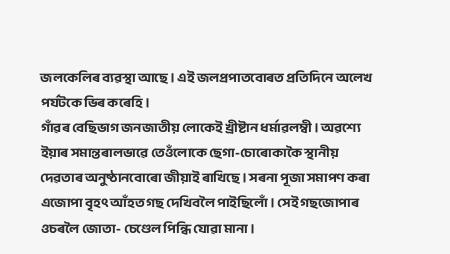জলকেলিৰ ব্যৱস্থা আছে। এই জলপ্ৰপাতবোৰত প্ৰতিদিনে অলেখ পৰ্যটকে ভিৰ কৰেহি।
গাঁৱৰ বেছিভাগ জনজাতীয় লোকেই খ্ৰীষ্টান ধৰ্মাৱলম্বী। অৱশ্যে ইয়াৰ সমান্তৰালভাৱে তেওঁলোকে ছেগা-চোৰোকাকৈ স্থানীয় দেৱতাৰ অনুষ্ঠানবোৰো জীয়াই ৰাখিছে। সৰনা পূজা সমাপণ কৰা এজোপা বৃহৎ আঁহত গছ দেখিবলৈ পাইছিলোঁ। সেই গছজোপাৰ ওচৰলৈ জোতা- চেণ্ডেল পিন্ধি যোৱা মানা।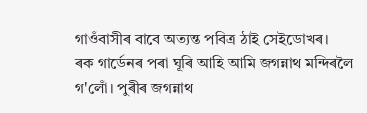গাওঁবাসীৰ বাবে অত্যন্ত পবিত্ৰ ঠাই সেইডোখৰ।
ৰক গাৰ্ডেনৰ পৰা ঘূৰি আহি আমি জগন্নাথ মন্দিৰলৈ গ'লোঁ। পুৰীৰ জগন্নাথ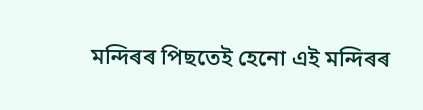মন্দিৰৰ পিছতেই হেনো এই মন্দিৰৰ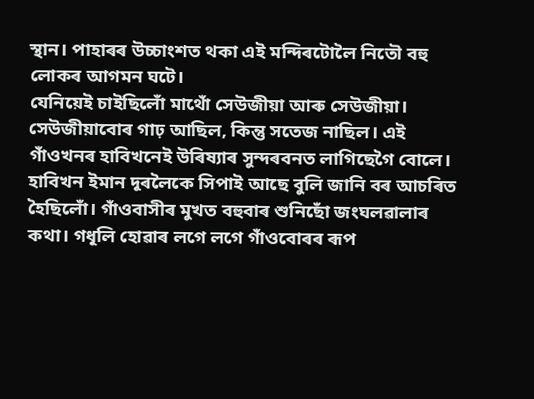স্থান। পাহাৰৰ উচ্চাংশত থকা এই মন্দিৰটোলৈ নিতৌ বহু লোকৰ আগমন ঘটে।
যেনিয়েই চাইছিলোঁ মাথোঁ সেউজীয়া আৰু সেউজীয়া। সেউজীয়াবোৰ গাঢ় আছিল, কিন্তু সতেজ নাছিল। এই গাঁওখনৰ হাবিখনেই উৰিষ্যাৰ সুন্দৰবনত লাগিছেগৈ বোলে। হাবিখন ইমান দূৰলৈকে সিপাই আছে বুলি জানি বৰ আচৰিত হৈছিলোঁ। গাঁওবাসীৰ মুখত বহুবাৰ শুনিছোঁ জংঘলৱালাৰ কথা। গধূলি হোৱাৰ লগে লগে গাঁওবোৰৰ ৰূপ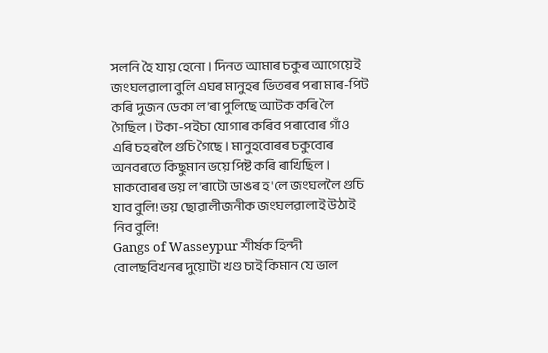সলনি হৈ যায় হেনো। দিনত আমাৰ চকুৰ আগেয়েই জংঘলৱালা বুলি এঘৰ মানুহৰ ভিতৰৰ পৰা মাৰ-পিট কৰি দুজন ডেকা ল'ৰা পুলিছে আটক কৰি লৈ গৈছিল। টকা-পইচা যোগাৰ কৰিব পৰাবোৰ গাঁও এৰি চহৰলৈ গুচি গৈছে। মানুহবোৰৰ চকুবোৰ অনবৰতে কিছুমান ভয়ে পিষ্ট কৰি ৰাখিছিল। মাকবোৰৰ ভয় ল'ৰাটো ডাঙৰ হ'লে জংঘললৈ গুচি যাব বুলি! ভয় ছোৱালীজনীক জংঘলৱালাই উঠাই নিব বুলি!
Gangs of Wasseypur শীৰ্ষক হিন্দী বোলছবিখনৰ দুয়োটা খণ্ড চাই কিমান যে ভাল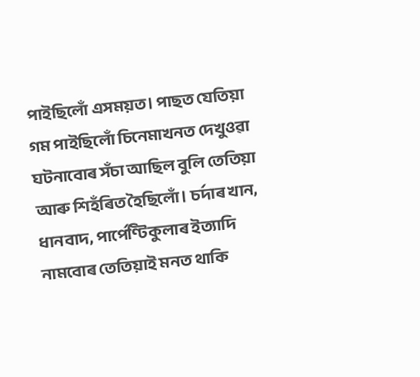পাইছিলোঁ এসময়ত। পাছত যেতিয়া গম পাইছিলোঁ চিনেমাখনত দেখুওৱা ঘটনাবোৰ সঁচা আছিল বুলি তেতিয়া আৰু শিহঁৰিত হৈছিলোঁ। চৰ্দাৰ খান, ধানবাদ, পাৰ্পেণ্টিকুলাৰ ইত্যাদি নামবোৰ তেতিয়াই মনত থাকি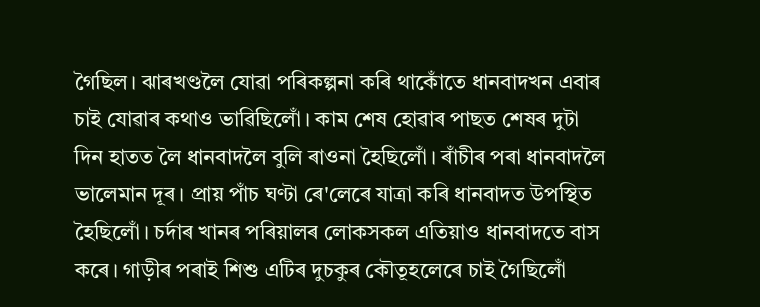গৈছিল। ঝাৰখণ্ডলৈ যোৱা পৰিকল্পনা কৰি থাকোঁতে ধানবাদখন এবাৰ চাই যোৱাৰ কথাও ভাৱিছিলোঁ। কাম শেষ হোৱাৰ পাছত শেষৰ দুটা দিন হাতত লৈ ধানবাদলৈ বুলি ৰাওনা হৈছিলোঁ। ৰাঁচীৰ পৰা ধানবাদলৈ ভালেমান দূৰ। প্ৰায় পাঁচ ঘণ্টা ৰে'লেৰে যাত্ৰা কৰি ধানবাদত উপস্থিত হৈছিলোঁ। চৰ্দাৰ খানৰ পৰিয়ালৰ লোকসকল এতিয়াও ধানবাদতে বাস কৰে। গাড়ীৰ পৰাই শিশু এটিৰ দুচকুৰ কৌতূহলেৰে চাই গৈছিলোঁ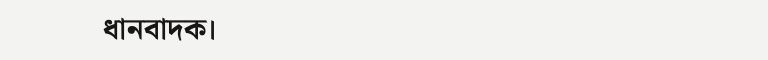ধানবাদক।